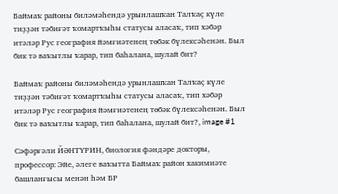Баймаҡ районы биләмәһендә урынлашҡан Талҡаҫ күле тиҙҙән тәбиғәт ҡомартҡыһы статусы аласаҡ, тип хәбәр итәләр Рус география йәмғиәтенең төбәк бүлексәһенән. Был бик тә ваҡытлы ҡарар, тип баһалана, шулай бит?

Баймаҡ районы биләмәһендә урынлашҡан Талҡаҫ күле тиҙҙән тәбиғәт ҡомартҡыһы статусы аласаҡ, тип хәбәр итәләр Рус география йәмғиәтенең төбәк бүлексәһенән. Был бик тә ваҡытлы ҡарар, тип баһалана, шулай бит?, image #1

Сәфәрғәли ЙӘНТҮРИН, биология фәндәре докторы, профессор: Эйе, әлеге ваҡытта Баймаҡ район хакимиәте башланғысы менән һәм БР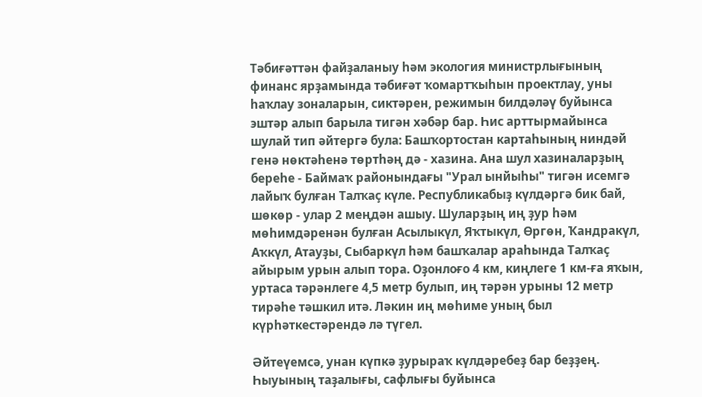Тәбиғәттән файҙаланыу һәм экология министрлығының финанс ярҙамында тәбиғәт ҡомартҡыһын проектлау, уны һаҡлау зоналарын, сиктәрен, режимын билдәләү буйынса эштәр алып барыла тигән хәбәр бар. Һис арттырмайынса шулай тип әйтергә була: Башҡортостан картаһының ниндәй генә нөктәһенә төртһәң дә - хазина. Ана шул хазиналарҙың береһе - Баймаҡ районындағы "Урал ынйыһы" тигән исемгә лайыҡ булған Талҡаҫ күле. Республикабыҙ күлдәргә бик бай, шөкөр - улар 2 меңдән ашыу. Шуларҙың иң ҙур һәм мөһимдәренән булған Асылыкүл, Яҡтыкүл, Өргөн, Ҡандракүл, Аҡкүл, Атауҙы, Сыбаркүл һәм башҡалар араһында Талҡаҫ айырым урын алып тора. Оҙонлоғо 4 км, киңлеге 1 км-ға яҡын, уртаса тәрәнлеге 4,5 метр булып, иң тәрән урыны 12 метр тирәһе тәшкил итә. Ләкин иң мөһиме уның был күрһәткестәрендә лә түгел.

Әйтеүемсә, унан күпкә ҙурыраҡ күлдәребеҙ бар беҙҙең. Һыуының таҙалығы, сафлығы буйынса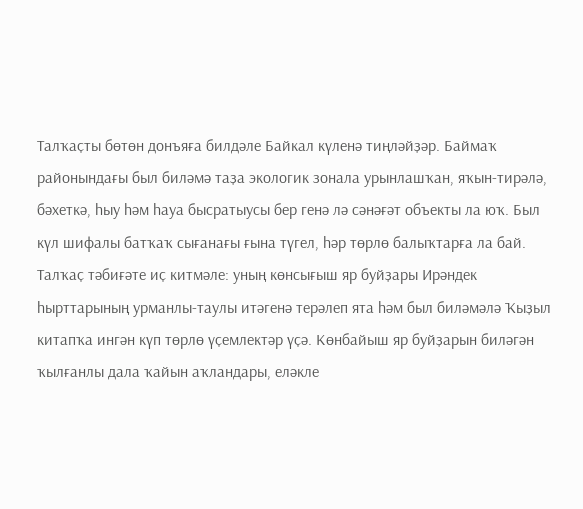Талҡаҫты бөтөн донъяға билдәле Байкал күленә тиңләйҙәр. Баймаҡ районындағы был биләмә таҙа экологик зонала урынлашҡан, яҡын-тирәлә, бәхеткә, һыу һәм һауа бысратыусы бер генә лә сәнәғәт объекты ла юҡ. Был күл шифалы батҡаҡ сығанағы ғына түгел, һәр төрлө балыҡтарға ла бай. Талҡаҫ тәбиғәте иҫ китмәле: уның көнсығыш яр буйҙары Ирәндек һырттарының урманлы-таулы итәгенә терәлеп ята һәм был биләмәлә Ҡыҙыл китапҡа ингән күп төрлө үҫемлектәр үҫә. Көнбайыш яр буйҙарын биләгән ҡылғанлы дала ҡайын аҡландары, еләкле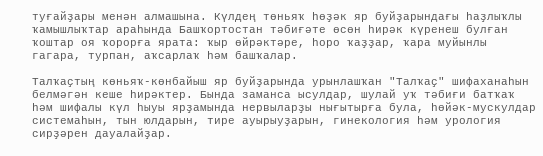туғайҙары менән алмашына. Күлдең төньяҡ һөҙәк яр буйҙарындағы һаҙлыҡлы ҡамышлыҡтар араһында Башҡортостан тәбиғәте өсөн һирәк күренеш булған ҡоштар оя ҡорорға ярата: ҡыр өйрәктәре, һоро ҡаҙҙар, ҡара муйынлы гагара, турпан, аҡсарлаҡ һәм башҡалар.

Талҡаҫтың көньяҡ-көнбайыш яр буйҙарында урынлашҡан "Талҡаҫ" шифаханаһын белмәгән кеше һирәктер. Бында заманса ысулдар, шулай уҡ тәбиғи батҡаҡ һәм шифалы күл һыуы ярҙамында нервыларҙы нығытырға була, һөйәк-мускулдар системаһын, тын юлдарын, тире ауырыуҙарын, гинекология һәм урология сирҙәрен дауалайҙар.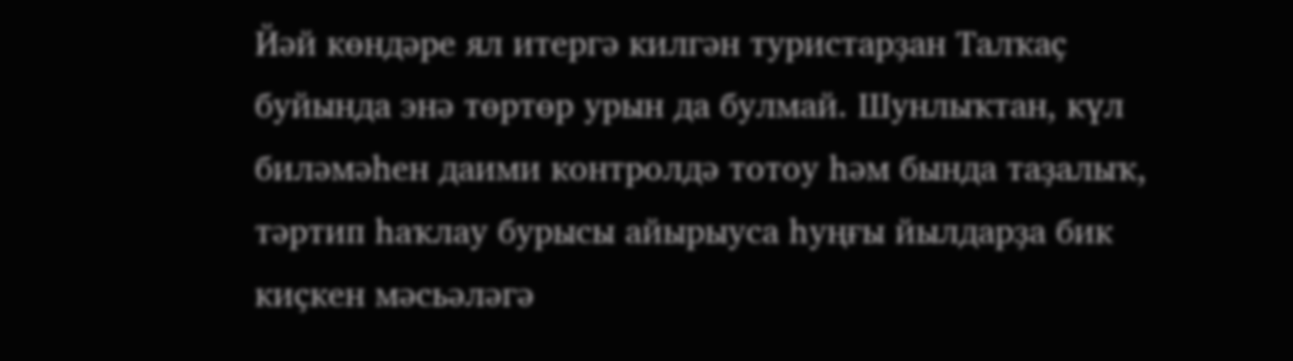Йәй көндәре ял итергә килгән туристарҙан Талҡаҫ буйында энә төртөр урын да булмай. Шунлыҡтан, күл биләмәһен даими контролдә тотоу һәм бында таҙалыҡ, тәртип һаҡлау бурысы айырыуса һуңғы йылдарҙа бик киҫкен мәсьәләгә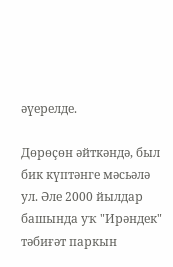әүерелде.

Дөрөҫөн әйткәндә, был бик күптәнге мәсьәлә ул. Әле 2000 йылдар башында уҡ "Ирәндек" тәбиғәт паркын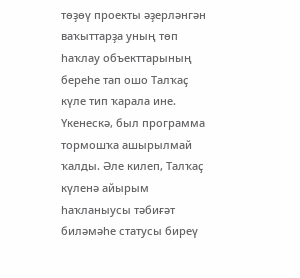төҙөү проекты әҙерләнгән ваҡыттарҙа уның төп һаҡлау объекттарының береһе тап ошо Талҡаҫ күле тип ҡарала ине. Үкенескә, был программа тормошҡа ашырылмай ҡалды. Әле килеп, Талҡаҫ күленә айырым һаҡланыусы тәбиғәт биләмәһе статусы биреү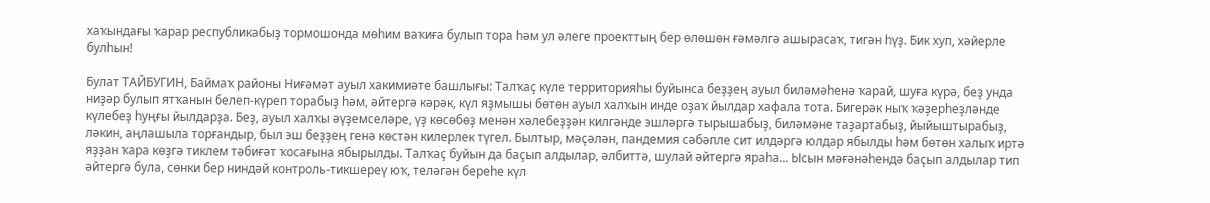хаҡындағы ҡарар республикабыҙ тормошонда мөһим ваҡиға булып тора һәм ул әлеге проекттың бер өлөшөн ғәмәлгә ашырасаҡ, тигән һүҙ. Бик хуп, хәйерле булһын!

Булат ТАЙБУГИН, Баймаҡ районы Ниғәмәт ауыл хакимиәте башлығы: Талҡаҫ күле территорияһы буйынса беҙҙең ауыл биләмәһенә ҡарай, шуға күрә, беҙ унда ниҙәр булып ятҡанын белеп-күреп торабыҙ һәм, әйтергә кәрәк, күл яҙмышы бөтөн ауыл халҡын инде оҙаҡ йылдар хафала тота. Бигерәк ныҡ ҡәҙерһеҙләнде күлебеҙ һуңғы йылдарҙа. Беҙ, ауыл халҡы әүҙемселәре, үҙ көсөбөҙ менән хәлебеҙҙән килгәнде эшләргә тырышабыҙ, биләмәне таҙартабыҙ, йыйыштырабыҙ, ләкин, аңлашыла торғандыр, был эш беҙҙең генә көстән килерлек түгел. Былтыр, мәҫәлән, пандемия сәбәпле сит илдәргә юлдар ябылды һәм бөтөн халыҡ иртә яҙҙан ҡара көҙгә тиклем тәбиғәт ҡосағына ябырылды. Талҡаҫ буйын да баҫып алдылар, әлбиттә, шулай әйтергә яраһа... Ысын мәғәнәһендә баҫып алдылар тип әйтергә була, сөнки бер ниндәй контроль-тикшереү юҡ, теләгән береһе күл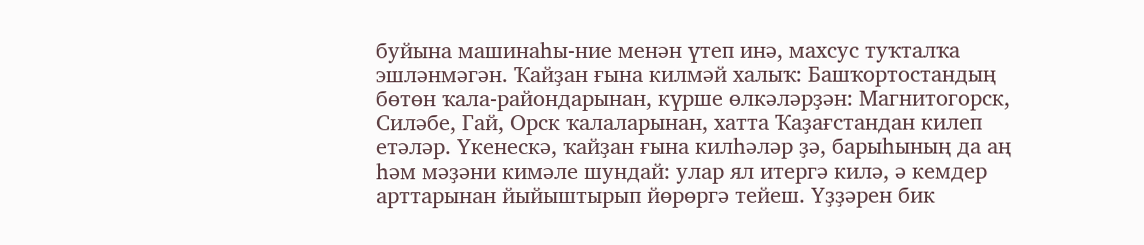буйына машинаһы-ние менән үтеп инә, махсус туҡталҡа эшләнмәгән. Ҡайҙан ғына килмәй халыҡ: Башҡортостандың бөтөн ҡала-райондарынан, күрше өлкәләрҙән: Магнитогорск, Силәбе, Гай, Орск ҡалаларынан, хатта Ҡаҙағстандан килеп етәләр. Үкенескә, ҡайҙан ғына килһәләр ҙә, барыһының да аң һәм мәҙәни кимәле шундай: улар ял итергә килә, ә кемдер арттарынан йыйыштырып йөрөргә тейеш. Үҙҙәрен бик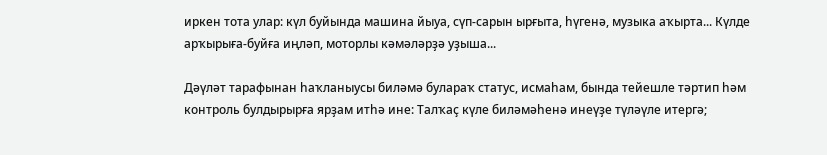иркен тота улар: күл буйында машина йыуа, сүп-сарын ырғыта, һүгенә, музыка аҡырта... Күлде арҡырыға-буйға иңләп, моторлы кәмәләрҙә уҙыша...

Дәүләт тарафынан һаҡланыусы биләмә булараҡ статус, исмаһам, бында тейешле тәртип һәм контроль булдырырға ярҙам итһә ине: Талҡаҫ күле биләмәһенә инеүҙе түләүле итергә;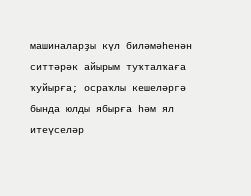машиналарҙы күл биләмәһенән ситтәрәк айырым туҡталҡаға ҡуйырға; осраҡлы кешеләргә бында юлды ябырға һәм ял итеүселәр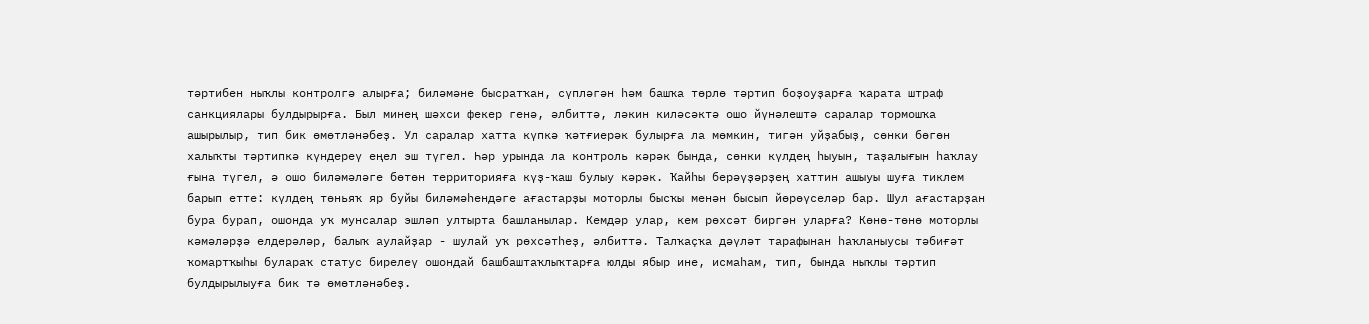тәртибен ныҡлы контролгә алырға; биләмәне бысратҡан, сүпләгән һәм башҡа төрлө тәртип боҙоуҙарға ҡарата штраф санкциялары булдырырға. Был минең шәхси фекер генә, әлбиттә, ләкин киләсәктә ошо йүнәлештә саралар тормошҡа ашырылыр, тип бик өмөтләнәбеҙ. Ул саралар хатта күпкә ҡәтғиерәк булырға ла мөмкин, тигән уйҙабыҙ, сөнки бөгөн халыҡты тәртипкә күндереү еңел эш түгел. Һәр урында ла контроль кәрәк бында, сөнки күлдең һыуын, таҙалығын һаҡлау ғына түгел, ә ошо биләмәләге бөтөн территорияға күҙ-ҡаш булыу кәрәк. Ҡайһы берәүҙәрҙең хаттин ашыуы шуға тиклем барып етте: күлдең төньяҡ яр буйы биләмәһендәге ағастарҙы моторлы бысҡы менән бысып йөрөүселәр бар. Шул ағастарҙан бура бурап, ошонда уҡ мунсалар эшләп ултырта башланылар. Кемдәр улар, кем рөхсәт биргән уларға? Көнө-төнө моторлы кәмәләрҙә елдерәләр, балыҡ аулайҙар - шулай уҡ рөхсәтһеҙ, әлбиттә. Талҡаҫҡа дәүләт тарафынан һаҡланыусы тәбиғәт ҡомартҡыһы булараҡ статус бирелеү ошондай башбаштаҡлыҡтарға юлды ябыр ине, исмаһам, тип, бында ныҡлы тәртип булдырылыуға бик тә өмөтләнәбеҙ.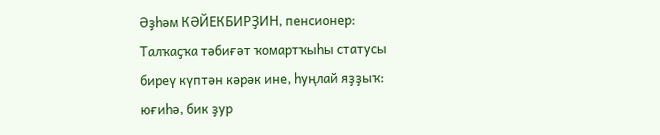Әҙһәм КӘЙЕКБИРҘИН, пенсионер: Талҡаҫҡа тәбиғәт ҡомартҡыһы статусы биреү күптән кәрәк ине, һуңлай яҙҙыҡ: юғиһә, бик ҙур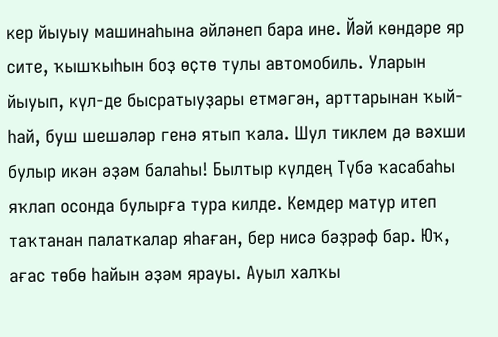кер йыуыу машинаһына әйләнеп бара ине. Йәй көндәре яр сите, ҡышҡыһын боҙ өҫтө тулы автомобиль. Уларын йыуып, күл-де бысратыуҙары етмәгән, арттарынан ҡый-һай, буш шешәләр генә ятып ҡала. Шул тиклем дә вәхши булыр икән әҙәм балаһы! Былтыр күлдең Түбә ҡасабаһы яҡлап осонда булырға тура килде. Кемдер матур итеп таҡтанан палаткалар яһаған, бер нисә бәҙрәф бар. Юҡ, ағас төбө һайын әҙәм ярауы. Ауыл халҡы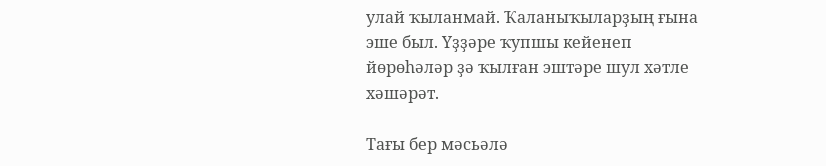улай ҡыланмай. Ҡаланыҡыларҙың ғына эше был. Үҙҙәре ҡупшы кейенеп йөрөһәләр ҙә ҡылған эштәре шул хәтле хәшәрәт.

Тағы бер мәсьәлә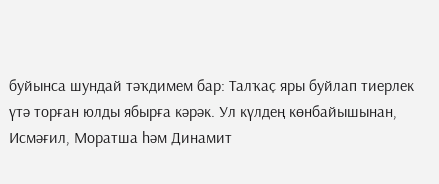буйынса шундай тәҡдимем бар: Талҡаҫ яры буйлап тиерлек үтә торған юлды ябырға кәрәк. Ул күлдең көнбайышынан, Исмәғил, Моратша һәм Динамит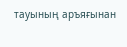тауының аръяғынан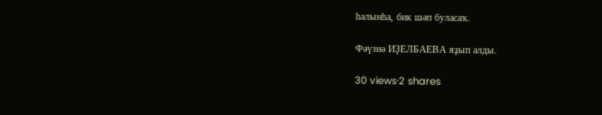һалынһа, бик шәп буласаҡ.

Фәүзиә ИҘЕЛБАЕВА яҙып алды.

30 views·2 shares